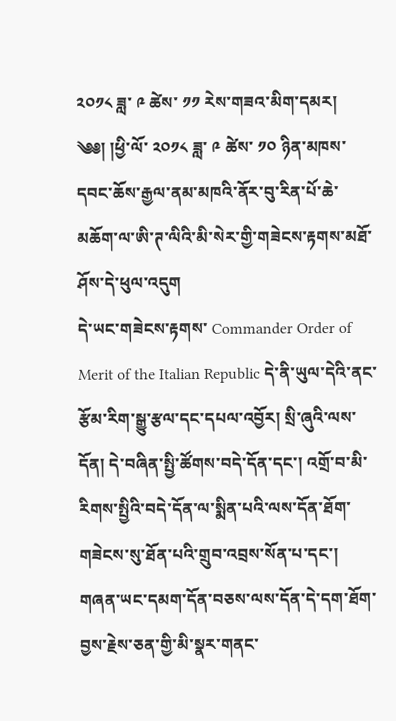༢༠༡༨ ཟླ་ ༩ ཚེས་ ༡༡ རེས་གཟའ་མིག་དམར།
༄༅། །ཕྱི་ལོ་ ༢༠༡༨ ཟླ་ ༩ ཚེས་ ༡༠ ཉིན་མཁས་དབང་ཆོས་རྒྱལ་ནམ་མཁའི་ནོར་བུ་རིན་པོ་ཆེ་མཆོག་ལ་ཨི་ཊ་ལིའི་མི་སེར་གྱི་གཟེངས་རྟགས་མཐོ་ཤོས་དེ་ཕུལ་འདུག
དེ་ཡང་གཟེངས་རྟགས་ Commander Order of Merit of the Italian Republic དེ་ནི་ཡུལ་དེའི་ནང་རྩོམ་རིག་སྒྱུ་རྩལ་དང་དཔལ་འབྱོར། སྲི་ཞུའི་ལས་དོན། དེ་བཞིན་སྤྱི་ཚོགས་བདེ་དོན་དང་། འགྲོ་བ་མི་རིགས་སྤྱིའི་བདེ་དོན་ལ་སྨིན་པའི་ལས་དོན་ཐོག་གཟེངས་སུ་ཐོན་པའི་གྲུབ་འབྲས་སོན་པ་དང་། གཞན་ཡང་དམག་དོན་བཅས་ལས་དོན་དེ་དག་ཐོག་བྱས་རྗེས་ཅན་གྱི་མི་སྣར་གནང་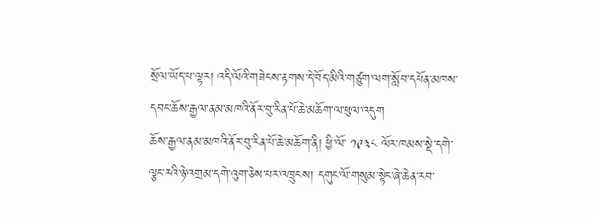སྲོལ་ཡོད་པ་ལྟར། འདི་ལོའི་གཟེངས་རྟགས་དེ་བོད་མིའི་གཙུག་ལག་སློབ་དཔོན་མཁས་དབང་ཆོས་རྒྱལ་ནམ་མཁའི་ནོར་བུ་རིན་པོ་ཆེ་མཆོག་ལ་ཕུལ་འདུག
ཆོས་རྒྱལ་ནམ་མཁའི་ནོར་བུ་རིན་པོ་ཆེ་མཆོག་ནི། ཕྱི་ལོ་ ༡༩༣༨ ལོར་ཁམས་སྡེ་དགེ་ལྕང་རའི་ཉེ་འགྲམ་དགེ་འུག་ཅེས་པར་འཁྲུངས། དགུང་ལོ་གསུམ་སྟེང་ཞེ་ཆེན་རབ་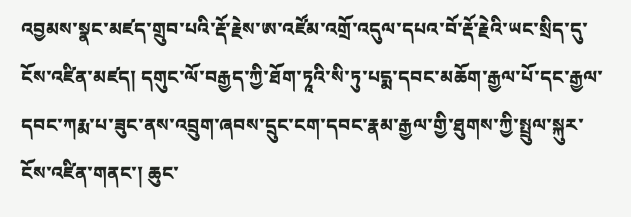འབྱམས་སྣང་མཛད་གྲུབ་པའི་རྡོ་རྗེས་ཨ་འཛོམ་འགྲོ་འདུལ་དཔའ་བོ་རྡོ་རྗེའི་ཡང་སྲིད་དུ་ངོས་འཛིན་མཛད། དགུང་ལོ་བརྒྱད་ཀྱི་ཐོག་ཏཱའི་སི་ཏུ་པདྨ་དབང་མཆོག་རྒྱལ་པོ་དང་རྒྱལ་དབང་ཀརྨ་པ་ཟུང་ནས་འབྲུག་ཞབས་དྲུང་ངག་དབང་རྣམ་རྒྱལ་གྱི་ཐུགས་ཀྱི་སྤྲུལ་སྐུར་ངོས་འཛིན་གནང་། ཆུང་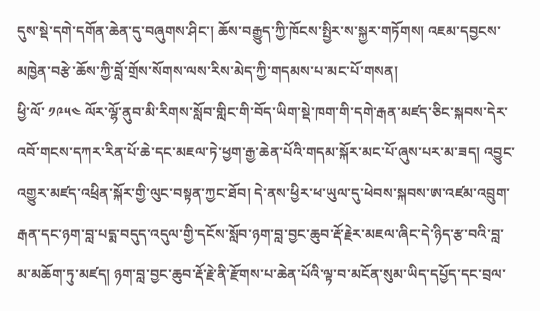དུས་སྡེ་དགེ་དགོན་ཆེན་དུ་བཞུགས་ཤིང་། ཆོས་བརྒྱུད་ཀྱི་ཁོངས་སྤྱིར་ས་སྐྱར་གཏོགས། འཇམ་དབྱངས་མཁྱེན་བརྩེ་ཆོས་ཀྱི་བློ་གྲོས་སོགས་ལས་རིས་མེད་ཀྱི་གདམས་པ་མང་པོ་གསན།
ཕྱི་ལོ་ ༡༩༥༤ ལོར་ལྷོ་ནུབ་མི་རིགས་སློབ་གླིང་གི་བོད་ཡིག་སྡེ་ཁག་གི་དགེ་རྒན་མཛད་ཅིང་སྐབས་དེར་འབོ་གངས་དཀར་རིན་པོ་ཆེ་དང་མཇལ་ཏེ་ཕྱག་རྒྱ་ཆེན་པོའི་གདམ་སྐོར་མང་པོ་ཞུས་པར་མ་ཟད། འབྱུང་འགྱུར་མཛད་འཕྲིན་སྐོར་གྱི་ལུང་བསྟན་ཀྱང་ཐོབ། དེ་ནས་ཕྱིར་ཕ་ཡུལ་དུ་ཕེབས་སྐབས་ཨ་འཛམ་འབྲུག་རྒན་དང་ཉག་བླ་པདྨ་བདུད་འདུལ་གྱི་དངོས་སློབ་ཉག་བླ་བྱང་ཆུབ་རྡོ་རྗེར་མཇལ་ཞིང་དེ་ཉིད་རྩ་བའི་བླ་མ་མཆོག་ཏུ་མཛད། ཉག་བླ་བྱང་ཆུབ་རྡོ་རྗེ་ནི་རྫོགས་པ་ཆེན་པོའི་ལྟ་བ་མངོན་སུམ་ཡིད་དཔྱོད་དང་བྲལ་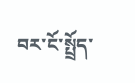བར་ངོ་སྤྲོད་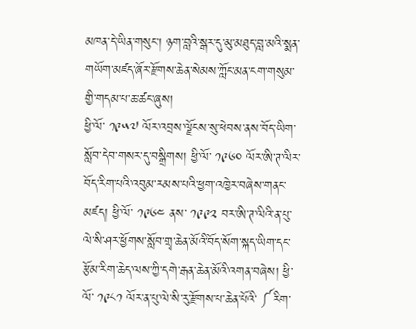མཁན་དེ་ཡིན་གསུང་། ཉག་བླའི་སྒར་དུ་མུ་མཐུད་བླ་མའི་སྨན་གཡོག་མཛད་ཞོར་རྫོགས་ཆེན་སེམས་ཀློང་མན་ངག་གསུམ་གྱི་གདམ་པ་ཆ་ཚང་ཞུས།
ཕྱི་ལོ་ ༡༩༥༧ ལོར་འབྲས་ལྗོངས་སུ་ཕེབས་ནས་བོད་ཡིག་སློབ་དེབ་གསར་དུ་བསྒྲིགས། ཕྱི་ལོ་ ༡༩༦༠ ལོར་ཨི་ཊ་ལིར་བོད་རིག་པའི་འབུམ་རམས་པའི་ཕྱག་འཁྱེར་བཞེས་གནང་མཛད། ཕྱི་ལོ་ ༡༩༦༤ ནས་ ༡༩༩༢ བར་ཨི་ཊ་ལིའི་ན་པུ་ལེ་སི་ཤར་ཕྱོགས་སློབ་གྲྭ་ཆེན་མོའི་བོད་སོག་སྐད་ཡིག་དང་རྩོམ་རིག་ཆེད་ལས་ཀྱི་དགེ་རྒན་ཆེན་མོའི་འགན་བཞེས། ཕྱི་ལོ་ ༡༩༨༡ ལོར་ན་པུ་ལེ་སི་རུ་རྫོགས་པ་ཆེན་པོའི་ ༼རིག་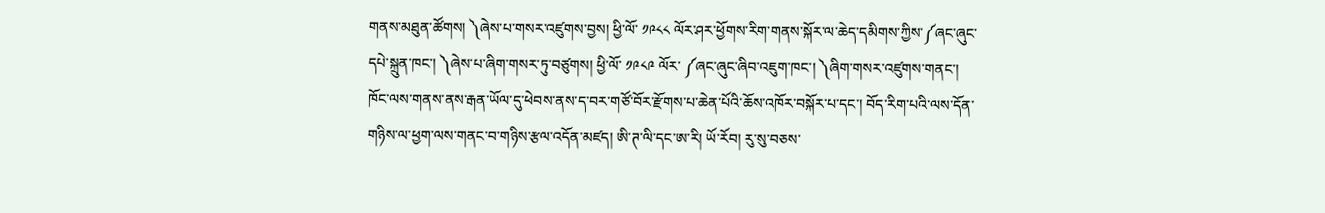གནས་མཐུན་ཚོགས། ༽ཞེས་པ་གསར་འཛུགས་བྱས། ཕྱི་ལོ་ ༡༩༨༨ ལོར་ཤར་ཕྱོགས་རིག་གནས་སྐོར་ལ་ཆེད་དམིགས་ཀྱིས་༼ཞང་ཞུང་དཔེ་སྐྲུན་ཁང་། ༽ཞེས་པ་ཞིག་གསར་ཏུ་བཙུགས། ཕྱི་ལོ་ ༡༩༨༩ ལོར་ ༼ཞང་ཞུང་ཞིབ་འཇུག་ཁང་། ༽ཞིག་གསར་འཛུགས་གནང་།
ཁོང་ལས་གནས་ནས་རྒན་ཡོལ་དུ་ཕེབས་ནས་ད་བར་གཙོ་བོར་རྫོགས་པ་ཆེན་པོའི་ཆོས་འཁོར་བསྐོར་པ་དང་། བོད་རིག་པའི་ལས་དོན་གཉིས་ལ་ཕྱག་ལས་གནང་བ་གཉིས་རྩལ་འདོན་མཛད། ཨི་ཊ་ལི་དང་ཨ་རི། ཡོ་རོབ། རུ་སུ་བཅས་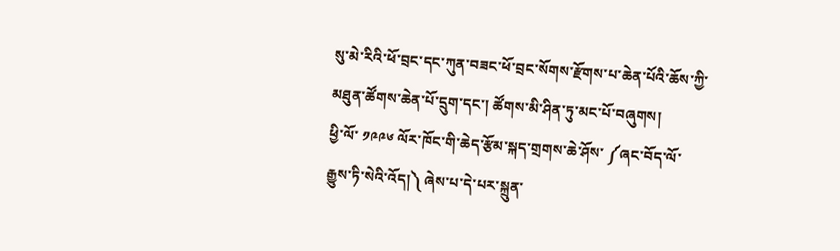སུ་མེ་རིའི་ཕོ་བྲང་དང་ཀུན་བཟང་ཕོ་བྲང་སོགས་རྫོགས་པ་ཆེན་པོའི་ཆོས་ཀྱི་མཐུན་ཚོགས་ཆེན་པོ་དྲུག་དང་། ཚོགས་མི་ཤིན་ཏུ་མང་པོ་བཞུགས།
ཕྱི་ལོ་ ༡༩༩༦ ལོར་ཁོང་གི་ཆེད་རྩོམ་སྐད་གྲགས་ཆེ་ཤོས་ ༼ཞང་བོད་ལོ་རྒྱུས་ཏི་སེའི་འོད།༽ ཞེས་པ་དེ་པར་སྐྲུན་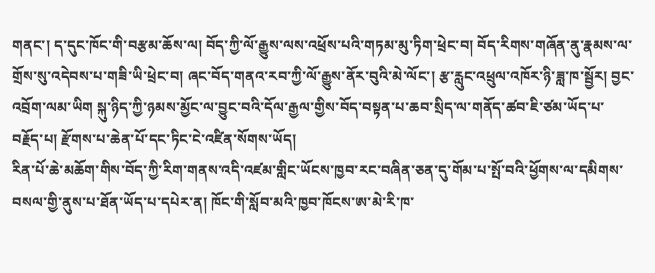གནང་། ད་དུང་ཁོང་གི་བརྩམ་ཆོས་ལ། བོད་ཀྱི་ལོ་རྒྱུས་ལས་འཕྲོས་པའི་གཏམ་མུ་ཏིག་ཕྲེང་བ། བོད་རིགས་གཞོན་ནུ་རྣམས་ལ་གྲོས་སུ་འདེབས་པ་གཟི་ཡི་ཕྲེང་བ། ཞང་བོད་གནའ་རབ་ཀྱི་ལོ་རྒྱུས་ནོར་བུའི་མེ་ལོང་། རྩ་རླུང་འཕྲུལ་འཁོར་ཉི་ཟླ་ཁ་སྦྱོར། བྱང་འབྲོག་ལམ་ཡིག སྐུ་ཉིད་ཀྱི་ཉམས་མྱོང་ལ་བྱུང་བའི་དོལ་རྒྱལ་གྱིས་བོད་བསྟན་པ་ཆབ་སྲིད་ལ་གནོད་ཚབ་ཇི་ཙམ་ཡོད་པ་བརྗོད་པ། རྫོགས་པ་ཆེན་པོ་དང་ཏིང་ངེ་འཛིན་སོགས་ཡོད།
རིན་པོ་ཆེ་མཆོག་གིས་བོད་ཀྱི་རིག་གནས་འདི་འཛམ་གླིང་ཡོངས་ཁྱབ་རང་བཞིན་ཅན་དུ་གོམ་པ་སྤོ་བའི་ཕྱོགས་ལ་དམིགས་བསལ་གྱི་ནུས་པ་ཐོན་ཡོད་པ་དཔེར་ན། ཁོང་གི་སློབ་མའི་ཁྱབ་ཁོངས་ཨ་མེ་རི་ཁ་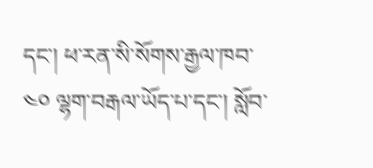དང་། ཕ་རན་སི་སོགས་རྒྱལ་ཁབ་ ༤༠ ལྷག་བརྒལ་ཡོད་པ་དང་། སློབ་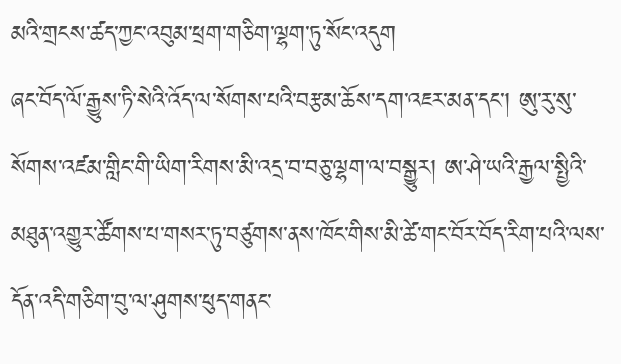མའི་གྲངས་ཚད་ཀྱང་འབུམ་ཕྲག་གཅིག་ལྷག་ཏུ་སོང་འདུག
ཞང་བོད་ལོ་རྒྱུས་ཏི་སེའི་འོད་ལ་སོགས་པའི་བརྩམ་ཆོས་དག་འཇར་མན་དང་། ཨུ་རུ་སུ་སོགས་འཛམ་གླིང་གི་ཡིག་རིགས་མི་འདྲ་བ་བཅུ་ལྷག་ལ་བསྒྱུར། ཨ་ཤེ་ཡའི་རྒྱལ་སྤྱིའི་མཐུན་འགྱུར་ཚོགས་པ་གསར་ཏུ་བཙུགས་ནས་ཁོང་གིས་མི་ཚེ་གང་བོར་བོད་རིག་པའི་ལས་དོན་འདི་གཅིག་བུ་ལ་ཤུགས་ཕུད་གནང་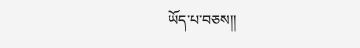ཡོད་པ་བཅས།།